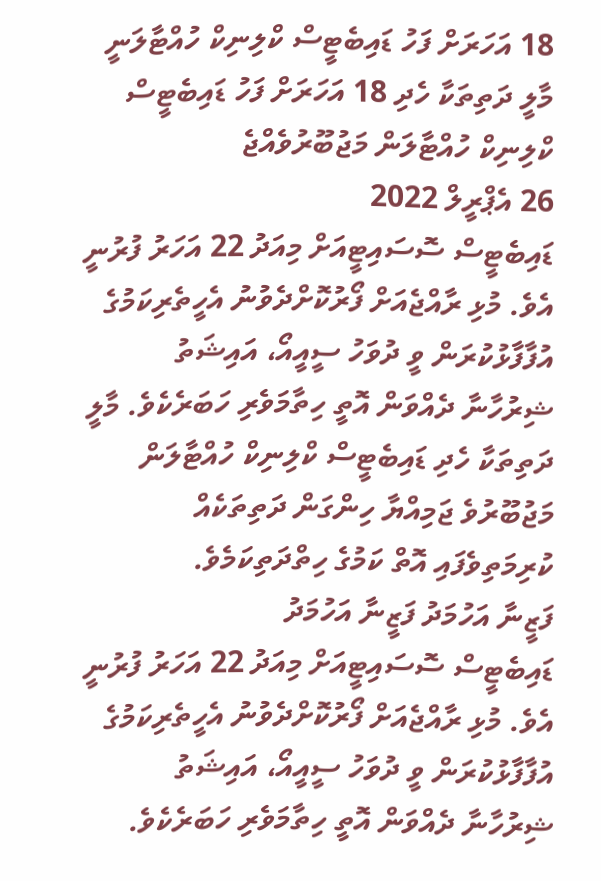18 އަހަރަށް ފަހު ޑައިބެޓީސް ކްލިނިކް ހުއްޓާލަނީ
މާލީ ދަތިތަކާ ހެދި 18 އަހަރަށް ފަހު ޑައިބެޓީސް ކްލިނިކް ހުއްޓާލަން މަޖުބޫރުވެއްޖެ
26 އެޕްރީލް 2022
ޑައިބެޓީސް ސޮސައިޓީއަށް މިއަދު 22 އަހަރު ފުރުނީ އެވެ. މުޅި ރާއްޖެއަށް ފޯރުކޮށްދެވުނު އެހީތެރިކަމުގެ އުފާފާޅުކުރަން ވީ ދުވަހު ސީއީއޯ، އައިޝަތު ޝިރުހާނާ ދެއްވަން އޮތީ ހިތާމަވެރި ހަބަރެކެވެ. މާލީ ދަތިތަކާ ހެދި ޑައިބެޓީސް ކްލިނިކް ހުއްޓާލަން މަޖުބޫރުވެ ޖަމިއްޔާ ހިންގަން ދަތިތަކެއް ކުރިމަތިވެފައި އޮތް ކަމުގެ ހިތްދަތިކަމެވެ.
ފަޒީނާ އަހުމަދު ފަޒީނާ އަހުމަދު
ޑައިބެޓީސް ސޮސައިޓީއަށް މިއަދު 22 އަހަރު ފުރުނީ އެވެ. މުޅި ރާއްޖެއަށް ފޯރުކޮށްދެވުނު އެހީތެރިކަމުގެ އުފާފާޅުކުރަން ވީ ދުވަހު ސީއީއޯ، އައިޝަތު ޝިރުހާނާ ދެއްވަން އޮތީ ހިތާމަވެރި ހަބަރެކެވެ.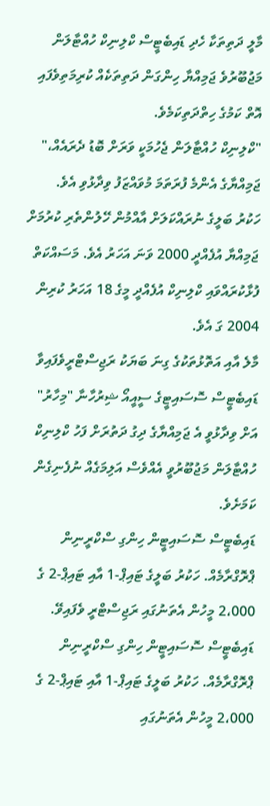މާލީ ދަތިތަކާ ހެދި ޑައިބެޓީސް ކްލިނިކް ހުއްޓާލަން މަޖުބޫރުވެ ޖަމިއްޔާ ހިންގަން ދަތިތަކެއް ކުރިމަތިވެފައި އޮތް ކަމުގެ ހިތްދަތިކަމެވެ.
"ކްލިނިކް ހުއްޓާލަން ޖެހުމަކީ ވަރަށް ބޮޑު ދެރައެއް،" ޖަމިއްޔާގެ އެންމެ ފުރަތަމަ މުވައްޒަފު ވިދާޅުވި އެވެ.
ހަކުރު ބަލީގެ ނުރައްކަލަށް އާއްމުން ހޭލުންތެރި ކުރުމަށް ޖަމިއްޔާ އުފެއްދީ 2000 ވަނަ އަހަރު އެވެ. މަސައްކަތް ފުޅާކުރައްވައި ކްލިނިކް އުފެއްދީ މީގެ 18 އަހަރު ކުރިން 2004 ގަ އެވެ.
މާލެ އާއި އަތޮޅުތަކުގެ ގިނަ ބަޔަކު ރަޖިސްޓްރީވެފައިވާ ޑައިބެޓީސް ސޮސައިޓީގެ ސީއީއޯ ޝިރުހާނާ "މިހާރު" އަށް ވިދާޅުވީ އެ ޖަމިއްޔާގެ ދިގު ދަތުރަށް ފަހު ކްލިނިކް ހުއްޓާލަން މަޖުބޫރުވީ އެއްވެސް އަލިމަގެއް ނުފެނިގެން ކަމަށެވެ.
ޑައިބެޓީސް ސޮސައިޓީން ހިންގި ސްކްރީނިން ޕްރޮގްރާމެއް. ހަކުރު ބަލީގެ ޓައިޕް-1 އާއި ޓައިޕް-2 ގެ 2،000 މީހުން އެތަނުގައި ރަޖިސްޓްރީ ވެފައިވޭ.
ޑައިބެޓީސް ސޮސައިޓީން ހިންގި ސްކްރީނިން ޕްރޮގްރާމެއް. ހަކުރު ބަލީގެ ޓައިޕް-1 އާއި ޓައިޕް-2 ގެ 2،000 މީހުން އެތަނުގައި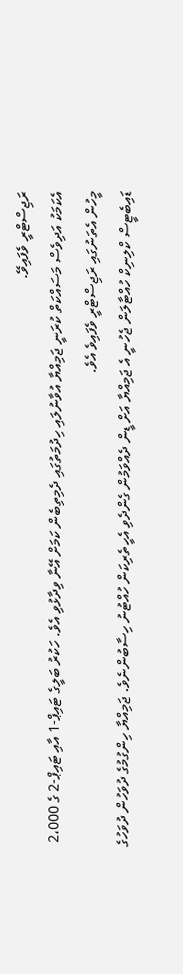ރަޖިސްޓްރީ ވެފައިވޭ.
އެކަމަކު އަދިވެސް މަސައްކަތް ކުރަނީ ޖަމިއްޔާ އުވާނުލައި ހިދުމަތުގައި ދެމިތިބެން ކަމަށް އޭނާ ވިދާޅުވި އެވެ. ހަކުރު ބަލީގެ ޓައިޕް-1 އާއި ޓައިޕް-2 ގެ 2،000 މީހުން އެތަނުގައި ރަޖިސްޓްރީ ވެފައިވެ އެވެ.
ޑައިބެޓީސް ކްލިނިކް ހުއްޓާލަން ޖެހުނީ އެ ޖަމިއްޔާ އަށް ޑީން ދެއްވަމުން ގެންދެވި އެހީތެރިކަން ހުއްޓުނު ހިސާބުންނެވެ. ޖަމިއްޔާ ހިންގުމުގެ ދުވަހުން ދުވަހުގެ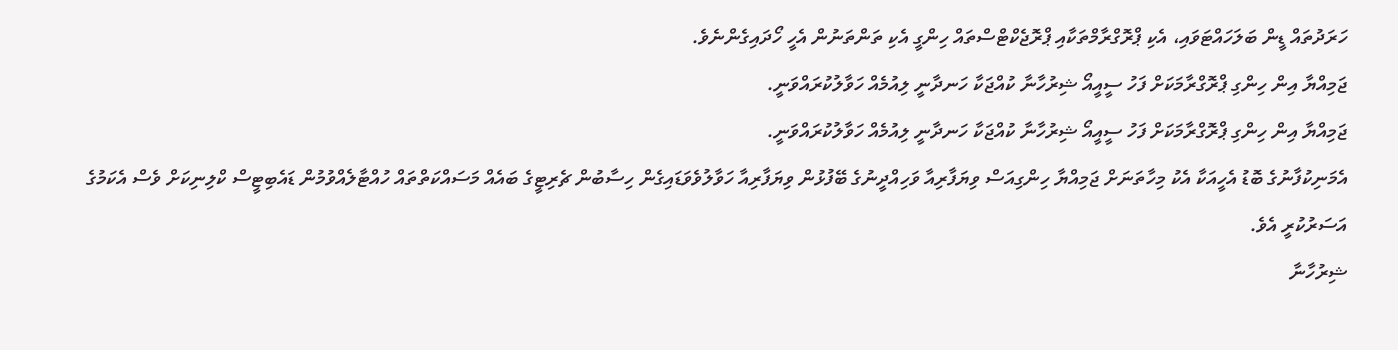ހަރަދުތައް ޑީން ބަލަހައްޓަވައި، އެކި ޕްރޮގްރާމްތަކާއި ޕްރޮޖެކްޓްސްތައް ހިންގީ އެކި ތަންތަނުން އެހީ ހޯދައިގެންނެވެ.
ޖަމިއްޔާ އިން ހިންގި ޕްރޮގްރާމަކަށް ފަހު ސީއީއޯ ޝިރުހާނާ ކުއްޖަކާ ހަނދާނީ ލިއުމެއް ހަވާލުކުރައްވަނީ.
ޖަމިއްޔާ އިން ހިންގި ޕްރޮގްރާމަކަށް ފަހު ސީއީއޯ ޝިރުހާނާ ކުއްޖަކާ ހަނދާނީ ލިއުމެއް ހަވާލުކުރައްވަނީ.
އެމަނިކުފާނުގެ ބޮޑު އެހީއަކާ އެކު މިހާތަނަށް ޖަމިއްޔާ ހިންގިއަސް ވިޔަފާރިއާ ވަހިއްދީނުގެ ބޭފުޅުން ވިޔަފާރިއާ ހަވާލުވެވަޑައިގެން ހިސާބުން ޗެރިޓީގެ ބައެއް މަސައްކަތްތައް ހުއްޓާލެއްވުމުން ޑައެބިޓީސް ކްލިނިކަށް ވެސް އެކަމުގެ އަސަރުކުރީ އެވެ.
ޝިރުހާނާ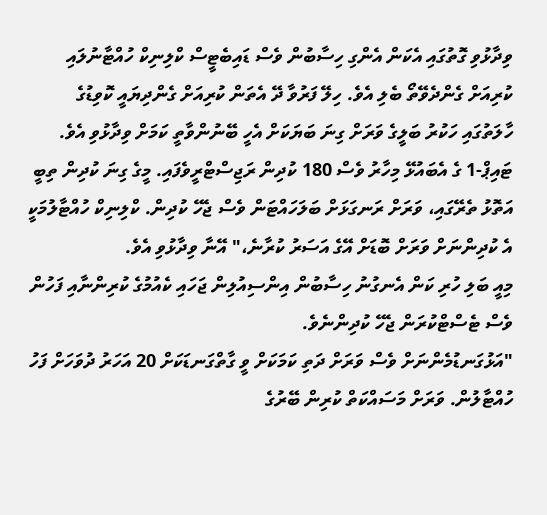ވިދާޅުވި ގޮތުގައި އެކަން އެންގި ހިސާބުން ވެސް ޑައިބެޓީސް ކްލިނިކް ހުއްޓާނުލައި ކުރިއަށް ގެންދެވޭތޯ ބެލި އެވެ. ހިލޭ ފަރުވާ ދޭ އެތަން ކުރިއަށް ގެންދިޔައީ ކޮވިޑުގެ ހާލަތުގައި ހަކުރު ބަލީގެ ވަރަށް ގިނަ ބަޔަކަށް އެހީ ބޭނުންވާތީ ކަމަށް ވިދާޅުވި އެވެ.
ޓައިޕް-1 ގެ އެބައުޅޭ މިހާރު ވެސް 180 ކުދިން ރަޖިސްޓްރީވެފައި. މީގެ ގިނަ ކުދިން ތިބީ އަތޮޅު ތެރޭގައި، ވަރަށް ރަނގަޅަށް ބަލަހައްޓަން ވެސް ޖެހޭ ކުދިން. ކްލިނިކް ހުއްޓާލުމަކީ އެ ކުދިންނަށް ވަރަށް ބޮޑަށް އޭގެ އަސަރު ކުރާނެ،" އޭނާ ވިދާޅުވި އެވެ.
މިއީ ބަލި ހުރި ކަން އެނގުނު ހިސާބުން އިންސިއުލިން ޖަހައި ކެއުމުގެ ކުރިންނާއި ފަހުން ވެސް ޓެސްޓްކުރަން ޖެހޭ ކުދިންނެވެ.
"އަޅުގަނޑުމެންނަށް ވެސް ވަރަށް ދަތި ކަމަކަށް ވީ ގާތްގަނޑަކަށް 20 އަހަރު ދުވަހަށް ފަހު ހުއްޓާލުން. ވަރަށް މަސައްކަތް ކުރިން ބޭރުގެ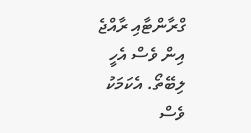ގްރާންޓާއި ރާއްޖެ އިން ވެސް އެހީ ލިބޭތޯ. އެކަމަކު ވެސް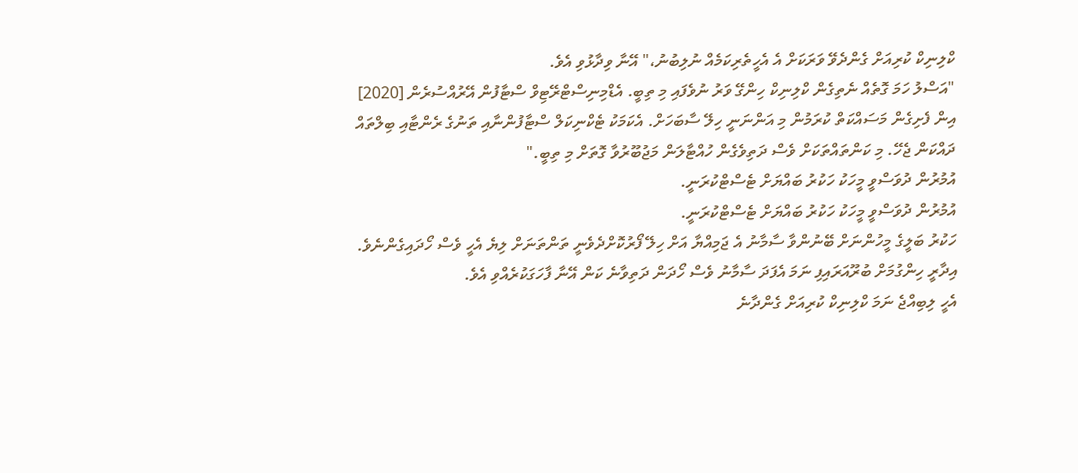ކްލިނިކް ކުރިއަށް ގެންދެވޭ ވަރަކަށް އެ އެހީތެރިކަމެއް ނުލިބުނު،" އޭނާ ވިދާޅުވި އެވެ.
"އަސްލު ހަމަ ގޮތެއް ނެތިގެން ކްލިނިކް ހިންގޭ ވަރު ނުވެފައި މި ތިބީ. އެޑްމިނިސްޓްރޭޓިވް ސްޓާފުން އޭރުއްސުރެން [2020] އިން ފެށިގެން މަސައްކަތް ކުރަމުން މި އަންނަނީ ހިލޭ ސާބަހަށް. އެކަމަކު ޓެކްނިކަލް ސްޓާފުންނާއި ތަނުގެ ރެންޓާއި ބިލްތައް ދައްކަން ޖެހޭ. މި ކަންތައްތަކަށް ވެސް ދަތިވެގެން ހުއްޓާލަން މަޖުބޫރުވާ ގޮތަށް މި ތިބީ."
އުމުރުން ދުވަސްވީ މީހަކު ހަކުރު ބައްޔަށް ޓެސްޓްކުރަނީ.
އުމުރުން ދުވަސްވީ މީހަކު ހަކުރު ބައްޔަށް ޓެސްޓްކުރަނީ.
ހަކުރު ބަލީގެ މީހުންނަށް ބޭނުންވާ ސާމާނު އެ ޖަމިއްޔާ އަށް ހިލޭ ފޯރުކޮށްދެވެނީ ތަންތަނަށް ލިޔެ އެހީ ވެސް ހޯދައިގެންނެވެ. އިދާރީ ހިންގުމަށް ބުރޫއަރައިފި ނަމަ އެފަދަ ސާމާނު ވެސް ހޯދަން ދަތިވާނެ ކަން އޭނާ ފާހަގަކުރެއްވި އެވެ.
އެހީ ލިބިއްޖެ ނަމަ ކްލިނިކް ކުރިއަށް ގެންދާނެ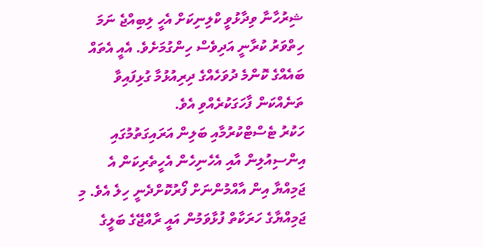ޝިރުހާނާ ވިދާޅުވީ ކްލިނިކަށް އެހީ ލިބިއްޖެ ނަމަ ހިތްވަރު ކުރާނީ އަދިވެސް ހިންގުމަށެވެ. އެއީ އެތައް ބައެއްގެ ކޮންމެ ދުވަހެއްގެ ދިރިއުޅުމާ ގުޅިފައިވާ ތަނެއްކަން ފާހަގަކުރެއްވި އެވެ.
ހަކުރު ޓެސްޓްކުރުމާއި ބަލިން އަރައިގަތުމުގައި އިންސިއުލިން އާއި އެހެނިހެން އެހީތެރިކަން އެ ޖަމިއްޔާ އިން އާއްމުންނަށް ފޯރުކޮށްދެނީ ހިލެ އެވެ. މި ޖަމިއްޔާގެ ހަރަކާތް ފުޅާވަމުން އައީ ރާއްޖޭގެ ބަލީގެ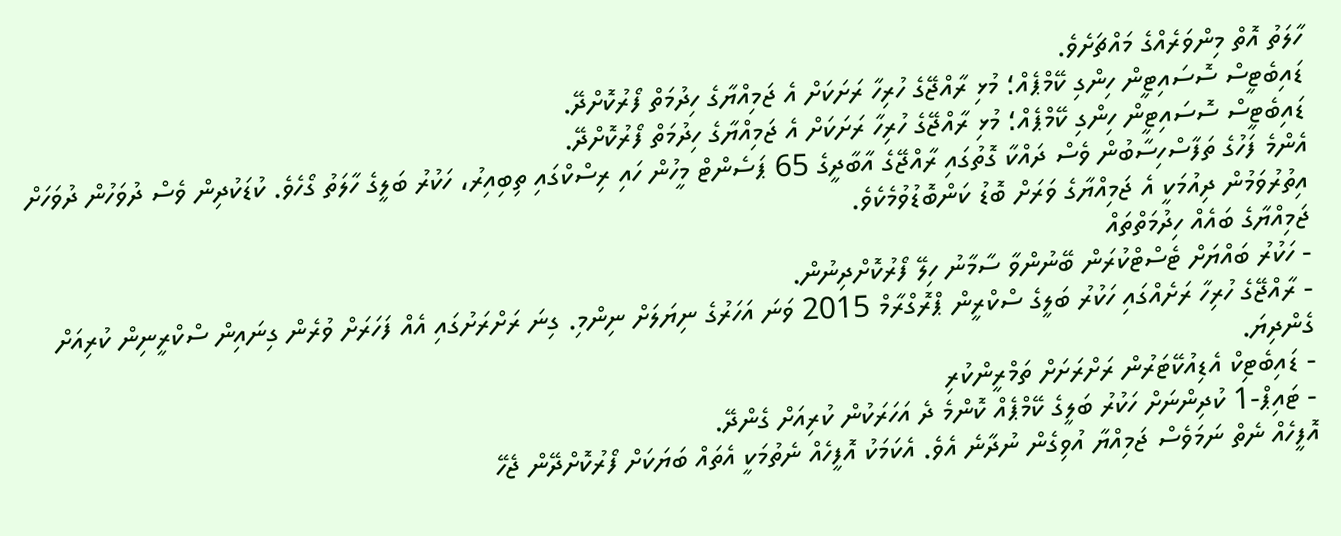ހާލަތު އޮތް މިންވަރެއްގެ މައްޗަށެވެ.
ޑައިބެޓީސް ސޮސައިޓީން ހިންގި ކޭމްޕެއް؛ މުޅި ރާއްޖޭގެ ހުރިހާ ރަށަކަށް އެ ޖަމިއްޔާގެ ހިދުމަތް ފޯރުކޮށްދޭ.
ޑައިބެޓީސް ސޮސައިޓީން ހިންގި ކޭމްޕެއް؛ މުޅި ރާއްޖޭގެ ހުރިހާ ރަށަކަށް އެ ޖަމިއްޔާގެ ހިދުމަތް ފޯރުކޮށްދޭ.
އެންމެ ފަހުގެ ތަފާސްހިސާބުން ވެސް ދައްކާ ގޮތުގައި ރާއްޖޭގެ އާބާދީގެ 65 ޕަސެންޓް މީހުން ހައި ރިސްކްގައި ތިބިއިރު، ހަކުރު ބަލީގެ ހާލަތު ގޯހެވެ. ކުޑަކުދިން ވެސް ދުވަހުން ދުވަހަށް އިތުރުވަމުން ދިއުމަކީ އެ ޖަމިއްޔާގެ ވަރަށް ބޮޑު ކަންބޮޑުވުމެކެވެ.
ޖަމިއްޔާގެ ބައެއް ހިދުމަތްތައް
- ހަކުރު ބައްޔަށް ޓެސްޓްކުރަން ބޭނުންވާ ސާމާނު ހިލޭ ފޯރުކޮށްދިނުން.
- ރާއްޖޭގެ ހުރިހާ ރަށެއްގައި ހަކުރު ބަލީގެ ސްކްރީން ޕްރޮގްރާމް 2015 ވަނަ އަހަރުގެ ނިޔަލަށް ނިންމި. ގިނަ ރަށްރަށުގައި އެއް ފަހަރަށް ވުރެން ގިނައިން ސްކްރީނިން ކުރިއަށް ގެންދިޔަ.
- ޑައިބެޓިކް އެޑިއުކޭޓަރުން ރަށްރަށަށް ތަމްރީންކުރި
- ޓައިޕް-1 ކުދިންނަށް ހަކުރު ބަލީގެ ކޭމްޕެއް ކޮންމެ ދެ އަހަރަކުން ކުރިއަށް ގެންދޭ.
އޮފީހެއް ނެތް ނަމަވެސް ޖަމިއްޔާ އުވިގެން ނުދާނެ އެވެ. އެކަމަކު އޮފީހެއް ނެތުމަކީ އެތައް ބަޔަކަށް ފޯރުކޮށްދޭން ޖެހޭ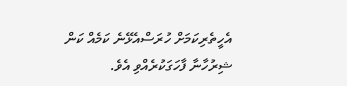އެހީތެރިކަމަށް ހުރަސްއެޅޭނެ ކަމެއް ކަން ޝިރުހާނާ ފާހަގަކުރެއްވި އެވެ.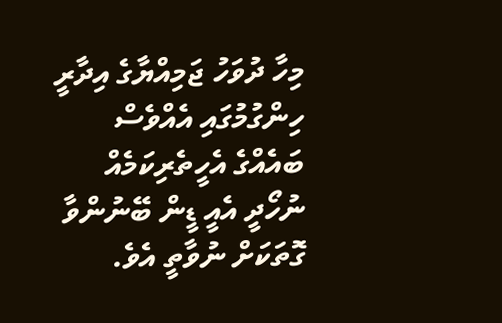މިހާ ދުވަހު ޖަމިއްޔާގެ އިދާރީ ހިންގުމުގައި އެއްވެސް ބައެއްގެ އެހީތެރިކަމެއް ނުހޯދީ އެއީ ޑީން ބޭނުންވާ ގޮތަކަށް ނުވާތީ އެވެ.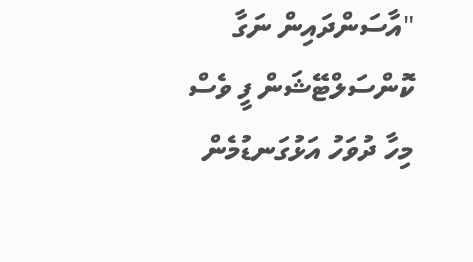"އާސަންދައިން ނަގާ ކޮންސަލްޓޭޝަން ފީ ވެސް މިހާ ދުވަހު އަޅުގަނޑުމެން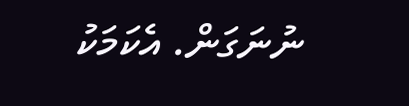ނުނަގަން. އެކަމަކު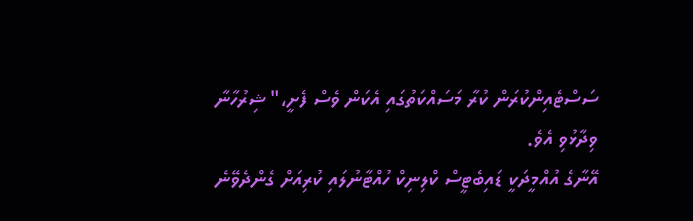ސަސްޓެއިންކުރަން ކުރާ މަސައްކަތުގައި އެކަން ވެސް ފެށީ،" ޝިރުހާނާ ވިދާޅުވި އެވެ.
އޭނާގެ އުއްމީދަކީ ޑައިބެޓީސް ކްލިނިކް ހުއްޓާނުލައި ކުރިއަށް ގެންދެވޭނެ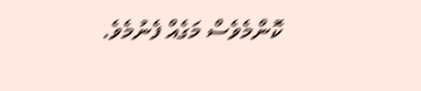ކޮންމެވެސް މަގެއް ފެނުމެވެ.